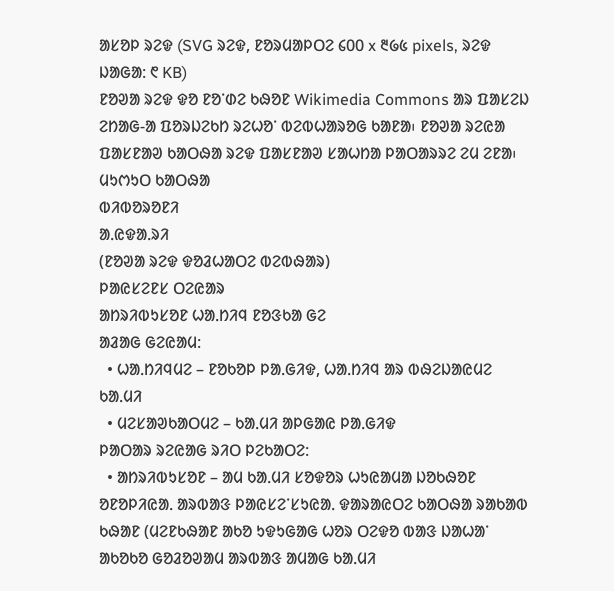ᱟᱥᱚᱞ ᱨᱮᱫ (SVG ᱨᱮᱫ, ᱱᱚᱨᱢᱟᱞᱛᱮ ᱔᱐᱐ x ᱓᱙᱕ pixels, ᱨᱮᱫ ᱡᱟᱜᱟ: ᱖ KB)
ᱱᱚᱣᱟ ᱨᱮᱫ ᱫᱚ ᱱᱚᱸᱰᱮ ᱠᱷᱚᱱ Wikimedia Commons ᱟᱨ ᱯᱟᱥᱮᱡ ᱮᱴᱟᱜ-ᱟ ᱯᱚᱨᱡᱮᱠᱴ ᱨᱮᱦᱚᱸ ᱵᱮᱵᱦᱟᱨᱚᱜ ᱠᱟᱱᱟ᱾ ᱱᱚᱣᱟ ᱨᱮᱭᱟ ᱯᱟᱥᱱᱟᱣ ᱠᱟᱛᱷᱟ ᱨᱮᱫ ᱯᱟᱥᱱᱟᱣ ᱥᱟᱦᱴᱟ ᱞᱟᱛᱟᱨᱨᱮ ᱮᱢ ᱮᱱᱟ᱾
ᱢᱩᱬᱩᱛ ᱠᱟᱛᱷᱟ
ᱵᱤᱵᱚᱨᱚᱱᱤ
ᱟᱹᱭᱫᱟᱹᱨᱤ
(ᱱᱚᱣᱟ ᱨᱮᱫ ᱫᱚᱲᱦᱟᱛᱮ ᱵᱮᱵᱷᱟᱨ)
ᱞᱟᱭᱥᱮᱱᱥ ᱛᱮᱭᱟᱨ
ᱟᱴᱨᱤᱵᱩᱥᱚᱱ ᱦᱟᱹᱴᱤᱧ ᱱᱚᱝᱠᱟ ᱜᱮ
ᱟᱲᱟᱜ ᱜᱮᱭᱟᱢ:
  • ᱦᱟᱹᱴᱤᱧᱢᱮ – ᱱᱚᱠᱚᱞ ᱞᱟᱹᱜᱤᱫ, ᱦᱟᱹᱴᱤᱧ ᱟᱨ ᱵᱷᱮᱡᱟᱭᱢᱮ ᱠᱟᱹᱢᱤ
  • ᱢᱮᱥᱟᱣᱠᱟᱛᱢᱮ – ᱠᱟᱹᱢᱤ ᱟᱞᱜᱟᱭ ᱞᱟᱹᱜᱤᱫ
ᱞᱟᱛᱟᱨ ᱨᱮᱭᱟᱜ ᱨᱤᱛ ᱞᱮᱠᱟᱛᱮ:
  • ᱟᱴᱨᱤᱵᱩᱥᱚᱱ – ᱟᱢ ᱠᱟᱹᱢᱤ ᱥᱚᱫᱚᱨ ᱦᱩᱭᱟᱢᱟ ᱡᱚᱠᱷᱚᱱ ᱚᱱᱚᱞᱤᱭᱟᱹ ᱟᱨᱵᱟᱝ ᱞᱟᱭᱥᱮᱸᱥᱩᱭᱟᱹ ᱫᱟᱨᱟᱭᱛᱮ ᱠᱟᱛᱷᱟ ᱨᱟᱠᱟᱵ ᱠᱷᱟᱱ (ᱢᱮᱱᱠᱷᱟᱱ ᱟᱠᱚ ᱩᱫᱩᱜᱟᱜ ᱦᱚᱨ ᱛᱮᱫᱚ ᱵᱟᱝ ᱡᱟᱦᱟᱸ ᱟᱠᱚᱠᱚ ᱜᱚᱲᱚᱣᱟᱢ ᱟᱨᱵᱟᱝ ᱟᱢᱟᱜ ᱠᱟᱹᱢᱤ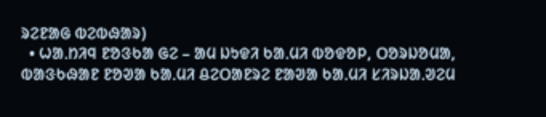ᱨᱮᱱᱟᱜ ᱵᱮᱵᱷᱟᱨ)
  • ᱦᱟᱹᱴᱤᱧ ᱱᱚᱝᱠᱟ ᱜᱮ – ᱟᱢ ᱡᱩᱫᱤ ᱠᱟᱹᱢᱤ ᱵᱚᱫᱚᱞ, ᱛᱚᱨᱡᱚᱢᱟ, ᱵᱟᱝᱠᱷᱟᱱ ᱱᱚᱣᱟ ᱠᱟᱹᱢᱤ ᱪᱮᱛᱟᱱᱨᱮ ᱱᱟᱣᱟ ᱠᱟᱹᱢᱤ ᱥᱤᱨᱡᱟᱹᱣᱮᱢ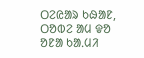ᱛᱮᱭᱟᱨ ᱠᱷᱟᱱ, ᱛᱚᱵᱮ ᱟᱢ ᱫᱚ ᱚᱱᱟ ᱠᱟᱹᱢᱤ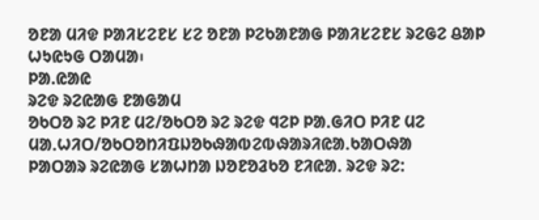ᱚᱱᱟ ᱢᱤᱫ ᱞᱟᱤᱥᱮᱱᱥ ᱥᱮ ᱚᱱᱟ ᱞᱮᱠᱟᱱᱟᱜ ᱞᱟᱤᱥᱮᱱᱥ ᱨᱮᱜᱮ ᱪᱟᱞ ᱦᱩᱭᱩᱜ ᱛᱟᱢᱟ᱾
ᱞᱟ.ᱭᱟᱭ
ᱨᱮᱫ ᱨᱮᱭᱟᱜ ᱱᱟᱜᱟᱢ
ᱚᱠᱛᱚ ᱨᱮ ᱞᱤᱱ ᱢᱮ/ᱚᱠᱛᱚ ᱨᱮ ᱨᱮᱫ ᱧᱮᱞ ᱞᱟᱹᱜᱤᱛ ᱞᱤᱱ ᱢᱮ
ᱢᱟᱹᱦᱤᱛ/ᱚᱠᱛᱚᱴᱤᱯᱡᱚᱠᱷᱟᱵᱮᱵᱷᱟᱨᱤᱭᱟᱹᱠᱟᱛᱷᱟ
ᱞᱟᱛᱟᱨ ᱨᱮᱭᱟᱜ ᱥᱟᱦᱴᱟ ᱡᱚᱱᱚᱲᱠᱚ ᱱᱤᱭᱟᱹ ᱨᱮᱫ ᱨᱮ: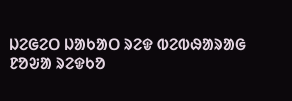ᱡᱮᱜᱮᱛ ᱡᱟᱠᱟᱛ ᱨᱮᱫ ᱵᱮᱵᱷᱟᱨᱟᱜ
ᱱᱚᱶᱟ ᱨᱮᱫᱠᱚ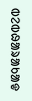ᱵᱮᱵᱷᱟᱨᱟᱠᱟᱫ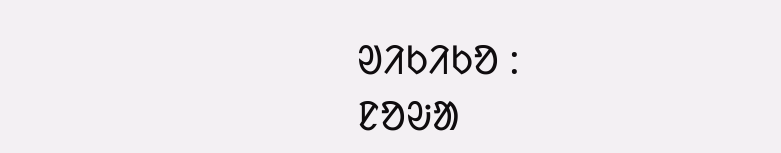ᱣᱤᱠᱤᱠᱚ :
ᱱᱚᱶᱟ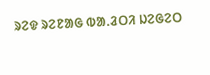ᱨᱮᱫ ᱨᱮᱱᱟᱜ ᱵᱟᱹᱲᱛᱤ ᱡᱮᱜᱮᱛ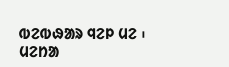ᱵᱮᱵᱷᱟᱨ ᱧᱮᱞ ᱢᱮ ᱾
ᱢᱮᱴᱟ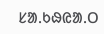ᱥᱟᱹᱠᱷᱭᱟᱹᱛ